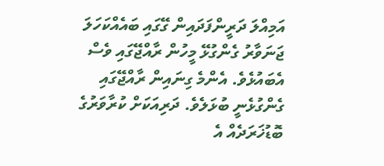އަމިއްލަ ދަރީންފަދައިން ގޭގައި ބައެއްކަހަލަ ޖަނަވާރު ގެންގުޅޭ މީހުން ރާއްޖޭގައި ވެސް އެބައުޅެވެ. އެންމެ ގިނައިން ރާއްޖޭގައި ގެންގުޅެނީ ބުޅަލެވެ. ދަރިއަކަށް ކުރާވަރުގެ ބޮޑުޚަރަދެއް އެ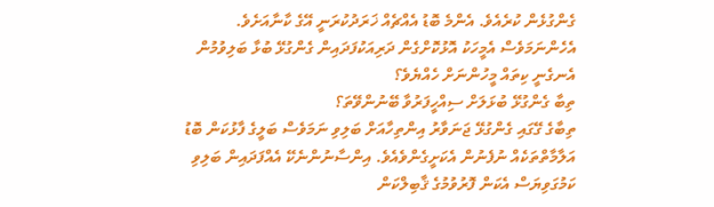ގެންގުޅެން ކުރެއެވެ. އެންމެ ބޮޑު އެއްޗެއް ޚަރަދުކުރަނީ އޭގެ ކާނާއަށެވެ. އެހެންނަމަވެސް އެމީހަކު އޮޅުކޮށްގެން ދަރިއަކުފަދައިން ގެންގުޅޭ ބުޅާ ބަލިވުމުން އެނގެނީ ކިތައް މީހުންނަށް ހެއްޔެވެ؟
ތިބާ ގެންގުޅޭ ބުޅަލަށް ސިއްހީފަރުވާ ބޭނުންވޭތަ؟
ތިބާގެ ގޭގައި ގެންގުޅޭ ޖަނަވާރު އިންތިހާއަށް ބަލިވި ނަމަވެސް ބަލީގެ ފާޅުކަން ބޮޑު އަލާމާތްތަކެއް ނުފެނުން އެކަށީގެންވެއެވެ. އިންސާނުންނެކޭ އެއްފަދައިން ބަލިވި ކަމުގަވިޔަސް އެކަން ފޮރުވުމުގެ ޤާބިލްކަން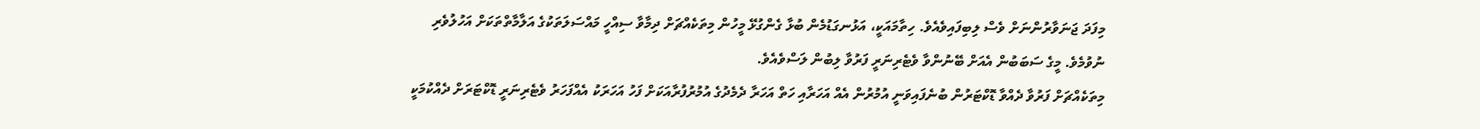މިފަދަ ޖަނަވާރުންނަށް ވެސް ލިބިފައިވެއެވެ. ހިތާމައަކީ، އަޅުނގަޑުމެން ބުޅާ ގެންގުޅޭ މީހުން މިތަކެއްޗަށް ދިމާވާ ސިއްހީ މައްސަލަތަކުގެ އަލާމާތްތަކަށް އަހުލުވެރި ނުވުމެވެ. މީގެ ސަބަބުން އެއަށް ބޭނުންވާ ވެޓެރިނަރީ ފަރުވާ ލިބުން ލަސްވެއެވެ.
މިތަކެއްޗަށް ފަރުވާ ދެއްވާ ޑޮކްޓަރުން ބުނެފައިވަނީ އުމުރުން އެއް އަހަރާއި ހަތް އަހަރާ ދެމެދުގެ އުމުރުފުރާއަކަށް ފަހު އަހަރަކު އެއްފަހަރު ވެޓެރިނަރީ ޑޮކްޓަރަށް ދެއްކުމަކީ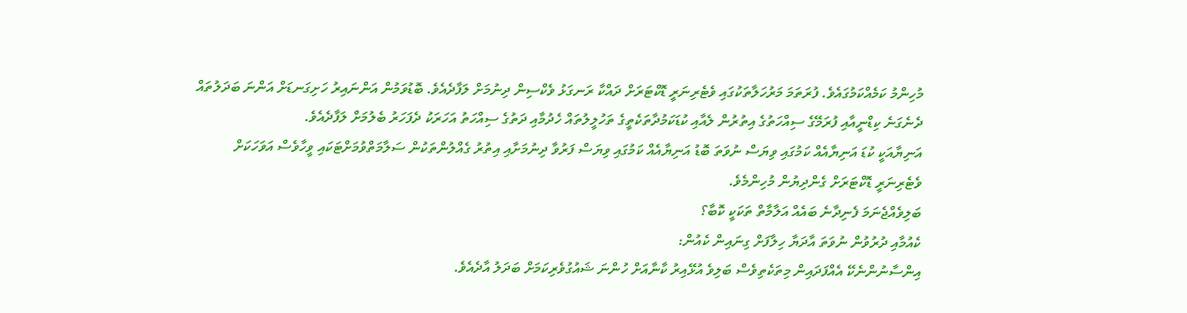މުހިންމު ކަމެއްކަމުގައެވެ. ފުރަތަމަ މަރުހަލާތަކުގައި ވެޓެރިނަރީ ޑޮކްޓަރަށް ދައްކާ ރަނގަޅު ވެކްސިން ދިނުމަށް ލަފާދެއެވެ. ބޮޑުވަމުން އަންނައިރު ހަށިގަނޑަށް އަންނަ ބަދަލުތައް ދެނެގަނެ ކިޑްނީއާއި ފުރަމޭގެ ސިއްހަތުގެ އިތުރުން ލެއާއި ކުޑަކަމުދާތަކެތީގެ ތަހުލީލުތައް ހެދުމާއި ދަތުގެ ސިއްހަތު އަހަރަކު ދެފަހަރު ބެލުމަށް ލަފާދެއެވެ.
އަނިޔާއަކީ ކުޑަ އަނިޔާއެއް ކަމުގައި ވިޔަސް ނުވަތަ ބޮޑު އަނިޔާއެއް ކަމުގައި ވިޔަސް ފަރުވާ ދިނުމަށާއި އިތުރު ގެއްލުންތަކުން ސަލާމަތްވުމަށްޓަކައި ވީހާވެސް އަވަހަކަށް ވެޓެރިނަރީ ޑޮކްޓަރަށް ގެންދިޔުން މުހިންމެވެ.
ބަލިވެއްޖެނަމަ ފެނިދާނެ ބައެއް އަލާމާތް ތަކަކީ ކޮބާ؟
ކެއުމާއި ދުރުވުން ނުވަތަ އާދަޔާ ހިލާފަށް ގިނައިން ކެއުން:
އިންސާނުންނެކޭ އެއްފަދައިން މިތަކެތިވެސް ބަލިވެ އުޅޭއިރު ކާނާއަށް ހުންނަ ޝައުގުވެރިކަމަށް ބަދަލު އާދެއެވެ.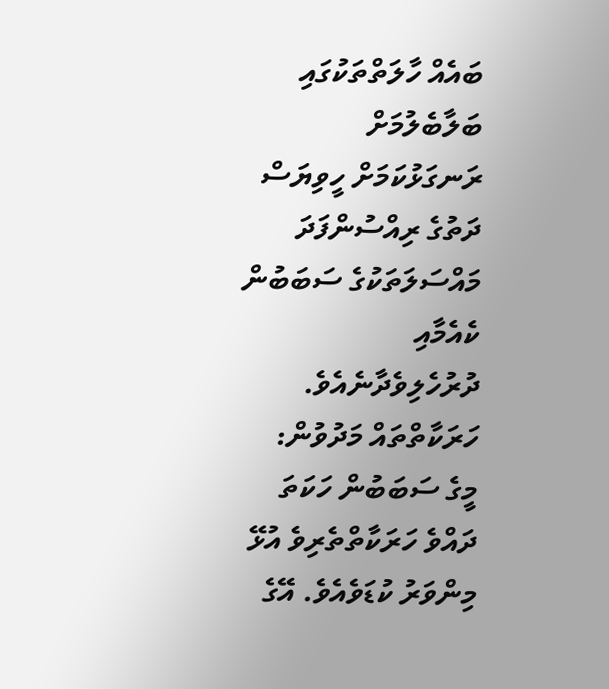ބައެއް ހާލަތްތަކުގައި ބަލާބެލުމަށް ރަނގަޅުކަމަށް ހީވިޔަސް ދަތުގެ ރިއްސުންފަދަ މައްސަލަތަކުގެ ސަބަބުން ކެއެމާއި ދުރުހެލިވެދާނެއެވެ.
ހަރަކާތްތައް މަދުވުން:
މީގެ ސަބަބުން ހަކަތަ ދައްވެ ހަރަކާތްތެރިވެ އުޅޭ މިންވަރު ކުޑަވެއެވެ. އޭގެ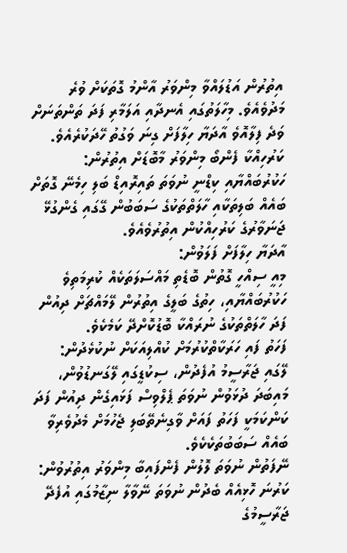އިތުރުން އަޑުލައްވާ މިންވަރު އާންމު ގޮތަކަށް ވުރެ މަދުވެއެވެ. މިހާލަތުގައި އެނދާއި އަލަމާރި ފަދަ ތަންތަނަށް ވަދެ ފިލާއޮވެ އާދަޔާ ހިލާފަށް ގިނަ ވަގުތު ހޭދަކުރެއެވެ.
ކަރުހިއްކާ ފެންބޯ މިންވަރު މާބޮޑަށް އިތުރުން:
ހަކުރުބައްޔާއި ކިޑްނީ ނުވަތަ ތައިރޮއިޑް ބަލި ހިމެނޭ ގޮތަށް ބައެއް ބަލިތަކާއި ހާލަތްތަކުގެ ސަބަބުން ގޭގައި ގެންގުޅޭ ޖަނަވާރުގެ ކަރުހިއްކުން އިތުރުވެއެވެ.
އާދަޔާ ހިލާފަށް ފަލަވުން:
މިއީ ސިއްހީ ގޮތުން ބޮޑެތި މައްސަލަތަކެއް ކުރިމަތިވެ ހަކުރުބައްޔާއި، ހިތުގެ ބަލީގެ އިތުރުން ލޭމައްޗަށް ދިއުން ފަދަ ހާލަތްތަކުގެ ނުރައްކާ ބޮޑުކޮށްދޭ ކަމެކެވެ.
ފަހަތު ފައި ހަރަކާތްކުރުމަށް ކުއްލިއަކަށް ނުކުޅެދުން:
ލޭގައި ޖަރާސީމު އުފެދުން، ސިކުޑީގައި ލޭގަނޑުވުން، މައިބަދަ ދުޅަވުން ނުވަތަ ޕެލްވިސް ފަޅައިގެން ދިއުން ފަދަ ކަންކަމަކީ ފަހަތު ފައަށް ވާގިނެތޭބަލި ޖެހުމަށް މެދުވެރިވާ ބައެއް ސަބަބުތަކެކެވެ.
ނޭފަތުން ނުވަތަ ލޮލުން ފެންފައިބާ މިންވަރު އިތުރުވުން:
ކަރުނަ ހޮޅިއެއް ބެދުން ނުވަތަ ނޭވާލާ ނިޒާމުގައި އުފެދޭ ޖަރާސީމުގެ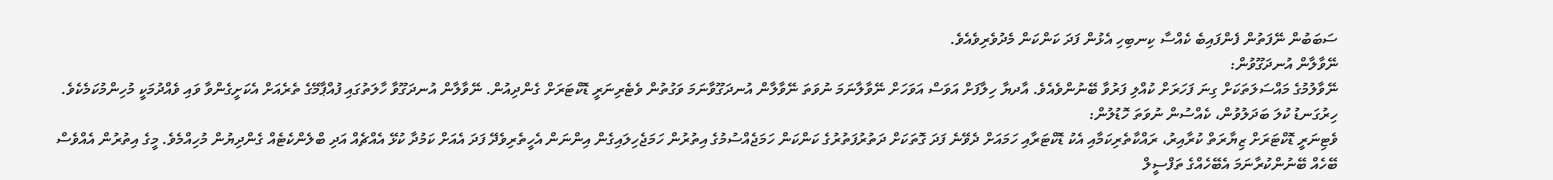ސަބަބުން ނޭފަތުން ފެންފައިބެ ކެއްސާ ކިނބިހި އެޅުން ފަދަ ކަންކަން މެދުވެރިވެއެވެ.
ނޭވާލާން އުނދަގޫވުން:
ނޭވާލުމުގެ މައްސަލަތަކަށް ގިނަ ފަހަރަށް ކުއްލި ފަރުވާ ބޭނުންވެއެވެ. އާދޔާ ހިލާފަށް އަވަސް އަވަހަށް ނޭވާލާނަމަ ނުވަތަ ނޭވާލާން އުނދަގޫވާނަމަ ވަގުތުން ވެޓެރިނަރީ ޑޮކްޓަރަށް ގެންދިއުން. ނޭވާލާން އުނދަގޫވާ ހާލަތުގައި ފުއްޕާމޭގެ ތެރެއަށް އެކަށީގެންވާ ވައި ވެއްދުމަކީ މުހިންމުކަމެކެވެ.
ހިރުގަނޑު ކުލަ ބަދަލުވުން، ކެއްސުން ނުވަތަ ހޮޑުލުން:
ވެޓިނަރީ ޑޮކްޓަރަށް ޒިޔާރަތް ކުރާއިރު، ރައްކާތެރިކަމާއި އެކު ޑޮކްޓަރާއި ހަމައަށް ދެވޭނެ ފަދަ ގޮތަކަށް ދަތުރުފަތުރުގެ ކަންކަން ހަމަޖެއްސުމުގެ އިތުރުން ހަމަޖެހިލައިގެން އިންނަން އެހީތެރިވެދޭ ފަދަ އެއަށް ކަމުދާ ކުޅޭ އެއްޗެއް އަދި ބްލެންކެޓެއް ގެންދިޔުން މުހިއްމެވެ. މީގެ އިތުރުން އެއްވެސް ބޭހެއް ބޭނުންކުރާނަމަ އެބޭހެއްގެ ތަފްސީލް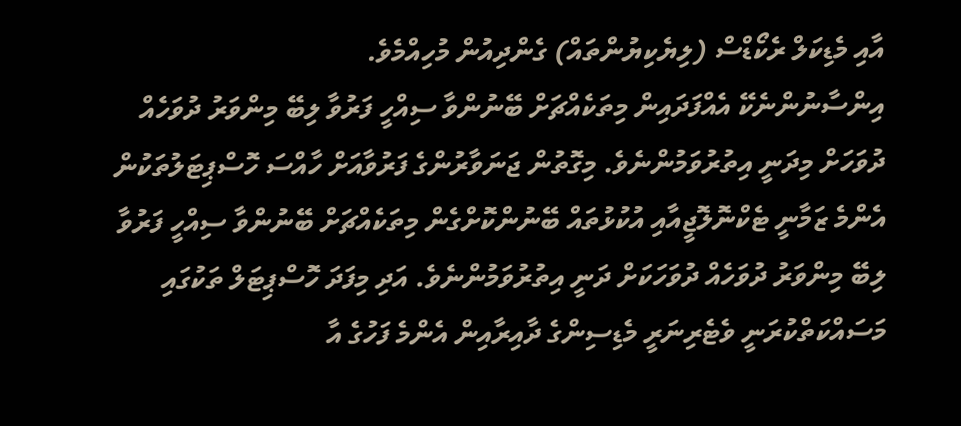އާއި މެޑިކަލް ރެކޯޑްސް (ލިޔެކިޔުންތައް) ގެންދިއުން މުހިއްމެވެ.
އިންސާނުންނެކޭ އެއްފަދައިން މިތަކެއްޗަށް ބޭނުންވާ ސިއްހީ ފަރުވާ ލިބޭ މިންވަރު ދުވަހެއް ދުވަހަށް މިދަނީ އިތުރުވަމުންނެވެ. މިގޮތުން ޖަނަވާރުންގެ ފަރުވާއަށް ހާއްސަ ހޮސްޕިޓަލުތަކުން އެންމެ ޒަމާނީ ޓެކްނޮލޮޖީއާއި އުކުޅުތައް ބޭނުންކޮށްގެން މިތަކެއްޗަށް ބޭނުންވާ ސިއްހީ ފަރުވާ ލިބޭ މިންވަރު ދުވަހެއް ދުވަހަކަށް ދަނީ އިތުރުވަމުންނެވެ. އަދި މިފަދަ ހޮސްޕިޓަލް ތަކުގައި މަސައްކަތްކުރަނީ ވެޓެރިނަރީ މެޑިސިންގެ ދާއިރާއިން އެންމެ ފަހުގެ އާ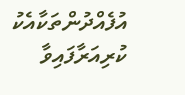އުފެއްދުންތަކާއެކު ކުރިއަރާފައިވާ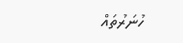ހުނަރުތައް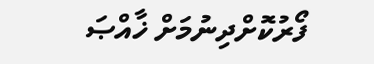ފޯރުކޮށްދިނުމަށް ޚާއްޞަ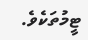ޓީމުތަކެވެ.